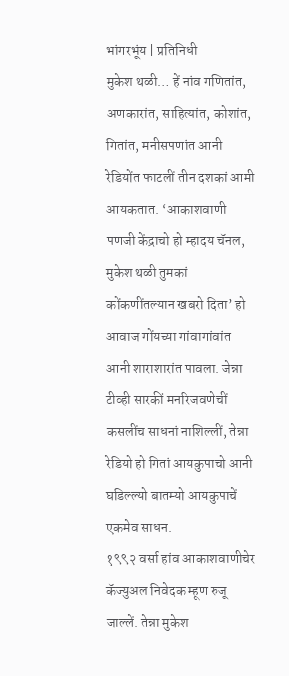भांगरभूंय | प्रतिनिधी
मुकेश थळी… हें नांव गणितांत, अणकारांत, साहित्यांत, कोशांत, गितांत, मनीसपणांत आनी रेडियोंत फाटलीं तीन दशकां आमी
आयकतात. ‘आकाशवाणी पणजी केंद्राचो हो म्हादय चॅनल, मुकेश थळी तुमकां कोंकणींतल्यान खबरो दिता’ हो आवाज गोंयच्या गांवागांवांत आनी शाराशारांत पावला. जेन्ना टीव्ही सारकीं मनरिजवणेचीं कसलींच साधनां नाशिल्लीं, तेन्ना रेडियो हो गितां आयकुपाचो आनी घडिल्ल्यो बातम्यो आयकुपाचें एकमेव साधन.
१९९२ वर्सा हांव आकाशवाणीचेर कॅज्युअल निवेदक म्हूण रुजू जाल्लें. तेन्ना मुकेश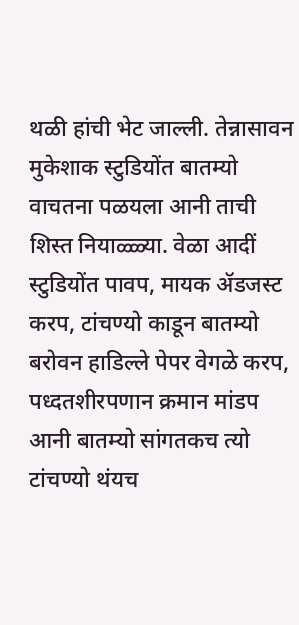थळी हांची भेट जाल्ली. तेन्नासावन मुकेशाक स्टुडियोंत बातम्यो वाचतना पळयला आनी ताची शिस्त नियाळ्ळ्या. वेळा आदीं स्टुडियोंत पावप, मायक ॲडजस्ट करप, टांचण्यो काडून बातम्यो बरोवन हाडिल्ले पेपर वेगळे करप, पध्दतशीरपणान क्रमान मांडप आनी बातम्यो सांगतकच त्यो टांचण्यो थंयच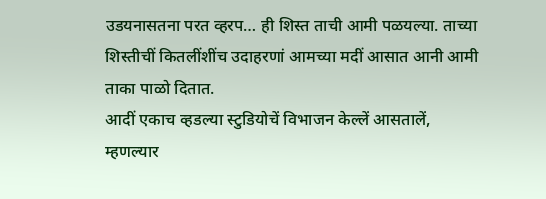उडयनासतना परत व्हरप… ही शिस्त ताची आमी पळयल्या. ताच्या शिस्तीचीं कितलींशींच उदाहरणां आमच्या मदीं आसात आनी आमी ताका पाळो दितात.
आदीं एकाच व्हडल्या स्टुडियोचें विभाजन केल्लें आसतालें, म्हणल्यार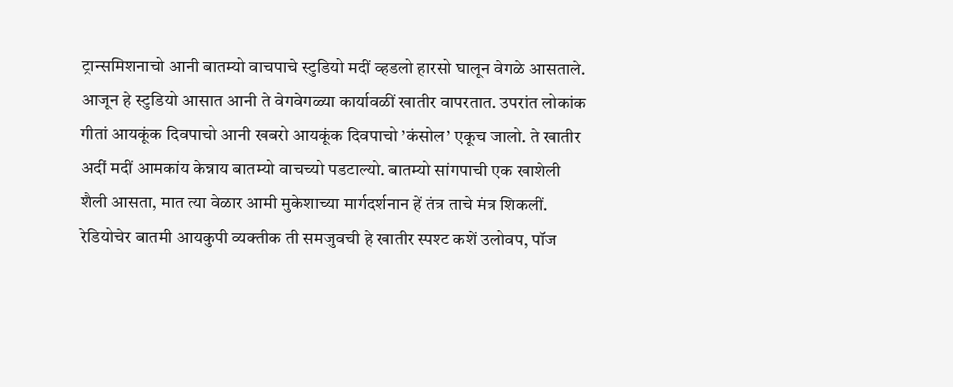ट्रान्समिशनाचो आनी बातम्यो वाचपाचे स्टुडियो मदीं व्हडलो हारसो घालून वेगळे आसताले. आजून हे स्टुडियो आसात आनी ते वेगवेगळ्या कार्यावळीं खातीर वापरतात. उपरांत लोकांक गीतां आयकूंक दिवपाचो आनी खबरो आयकूंक दिवपाचो ’कंसोल’ एकूच जालो. ते खातीर अदीं मदीं आमकांय केन्नाय बातम्यो वाचच्यो पडटाल्यो. बातम्यो सांगपाची एक खाशेली शैली आसता, मात त्या वेळार आमी मुकेशाच्या मार्गदर्शनान हें तंत्र ताचे मंत्र शिकलीं. रेडियोचेर बातमी आयकुपी व्यक्तीक ती समजुवची हे खातीर स्पश्ट कशें उलोवप, पॉज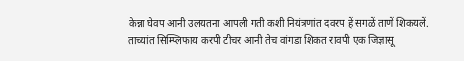केन्ना घेवप आनी उलयतना आपली गती कशी नियंत्रणांत दवरप हें सगळें ताणें शिकयलें. ताच्यांत सिम्प्लिफाय करपी टीचर आनी तेच वांगडा शिकत रावपी एक जिज्ञासू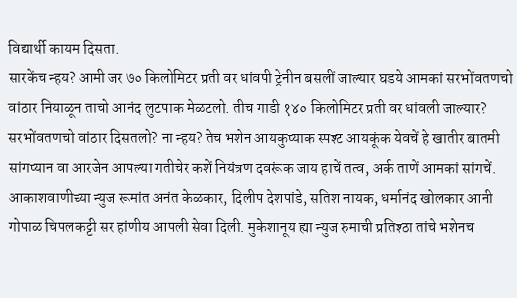विद्यार्थी कायम दिसता.
सारकेंच न्हय? आमी जर ७० किलोमिटर प्रती वर धांवपी ट्रेनीन बसलीं जाल्यार घडये आमकां सरभोंवतणचो वांठार नियाळून ताचो आनंद लुटपाक मेळटलो. तीच गाडी १४० किलोमिटर प्रती वर धांवली जाल्यार? सरभोंवतणचो वांठार दिसतलो? ना न्हय? तेच भशेन आयकुप्याक स्पश्ट आयकूंक येवचें हे खातीर बातमी सांगप्यान वा आरजेन आपल्या गतीचेर कशें नियंत्रण दवरूंक जाय हाचें तत्व, अर्क ताणें आमकां सांगचें.
आकाशवाणीच्या न्युज रूमांत अनंत केळकार, दिलीप देशपांडे, सतिश नायक, धर्मानंद खोलकार आनी गोपाळ चिपलकट्टी सर हांणीय आपली सेवा दिली. मुकेशानूय ह्या न्युज रुमाची प्रतिश्ठा तांचे भशेनच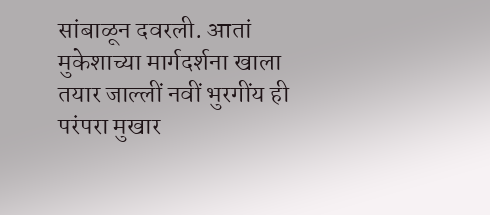सांबाळून दवरली. आतां मुकेशाच्या मार्गदर्शना खाला तयार जाल्लीं नवीं भुरगींय ही परंपरा मुखार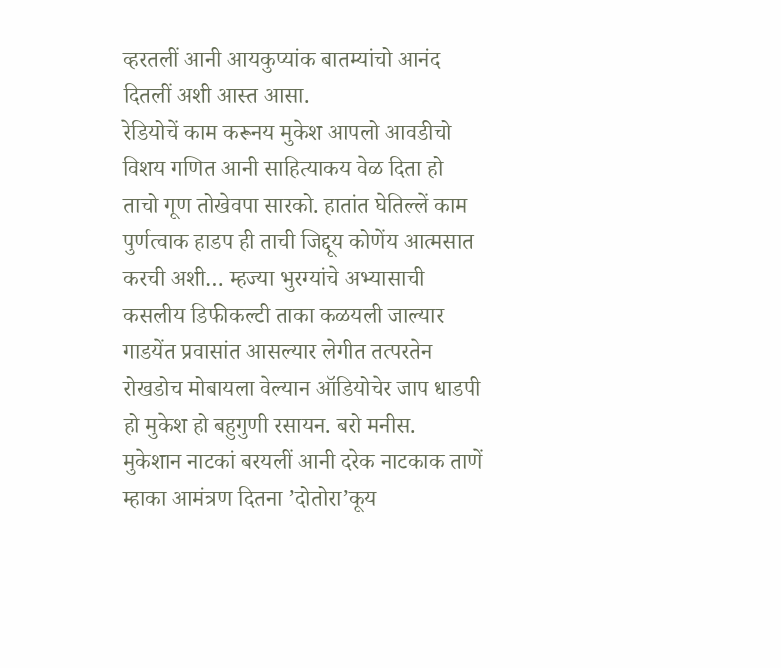व्हरतलीं आनी आयकुप्यांक बातम्यांचो आनंद दितलीं अशी आस्त आसा.
रेडियोचें काम करूनय मुकेश आपलो आवडीचो विशय गणित आनी साहित्याकय वेळ दिता हो ताचो गूण तोखेवपा सारको. हातांत घेतिल्लें काम पुर्णत्वाक हाडप ही ताची जिद्दूय कोणेंय आत्मसात करची अशी… म्हज्या भुरग्यांचे अभ्यासाची कसलीय डिफीकल्टी ताका कळयली जाल्यार गाडयेंत प्रवासांत आसल्यार लेगीत तत्परतेन रोखडोच मोबायला वेल्यान ऑडियोचेर जाप धाडपी हो मुकेश हो बहुगुणी रसायन. बरो मनीस.
मुकेशान नाटकां बरयलीं आनी दरेक नाटकाक ताणें म्हाका आमंत्रण दितना ’दोतोरा’कूय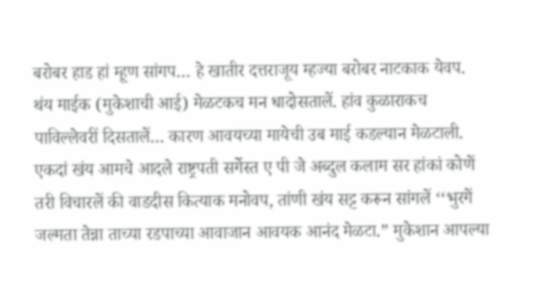बरोबर हाड हां म्हूण सांगप… हे खातीर दत्तराजूय म्हज्या बरोबर नाटकाक येवप. थंय माईक (मुकेशाची आई) मेळटकच मन धादोसतालें. हांव कुळाराकच पाविल्लेवरीं दिसतालें… कारण आवयच्या मायेची उब माई कडल्यान मेळटाली.
एकदां खंय आमचे आदले राष्ट्रपती सर्गेस्त ए पी जे अब्दुल कलाम सर हांकां कोणें तरी विचारलें की वाडदीस कित्याक मनोवप, तांणी खंय सट्ट करून सांगलें ‘‘भुरगें जल्मता तेन्ना ताच्या रडपाच्या आवाजान आवयक आनंद मेळटा.” मुकेशान आपल्या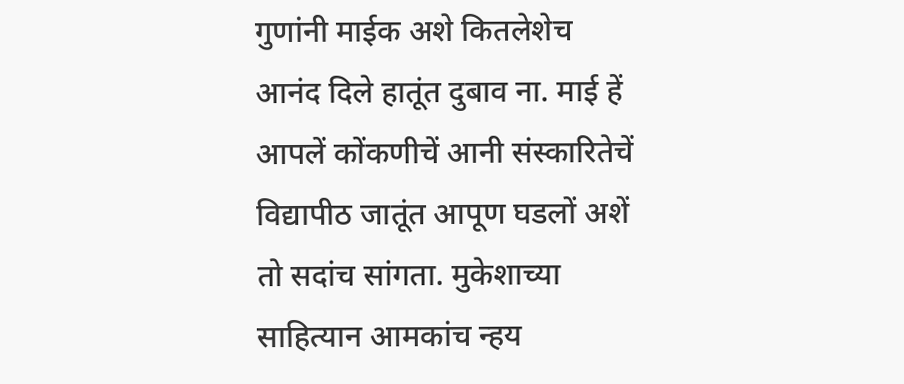गुणांनी माईक अशे कितलेशेच आनंद दिले हातूंत दुबाव ना. माई हें आपलें कोंकणीचें आनी संस्कारितेचें विद्यापीठ जातूंत आपूण घडलों अशें तो सदांच सांगता. मुकेशाच्या साहित्यान आमकांच न्हय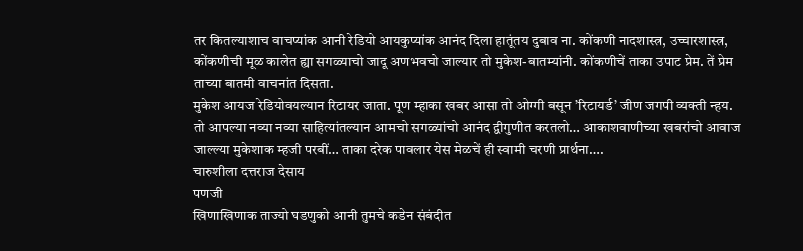तर कितल्याशाच वाचप्यांक आनी रेडियो आयकुप्यांक आनंद दिला हातूंतय दुबाव ना. कोंकणी नादशास्त्र, उच्चारशास्त्र, कोंकणीची मूळ कालेत ह्या सगळ्याचो जादू अणभवचो जाल्यार तो मुकेश-बातम्यांनी. कोंकणीचें ताका उपाट प्रेम. तें प्रेम ताच्या बातमी वाचनांत दिसता.
मुकेश आयज रेडियोवयल्यान रिटायर जाता. पूण म्हाका खबर आसा तो ओग्गी बसून ’रिटायर्ड’ जीण जगपी व्यक्ती न्हय. तो आपल्या नव्या नव्या साहित्यांतल्यान आमचो सगळ्यांचो आनंद द्वीगुणीत करतलो… आकाशवाणीच्या खबरांचो आवाज जाल्ल्या मुकेशाक म्हजी परबीं… ताका दरेक पावलार येस मेळचें ही स्वामी चरणी प्रार्थना….
चारुशीला दत्तराज देसाय
पणजी
खिणाखिणाक ताज्यो घडणुको आनी तुमचे कडेन संबंदीत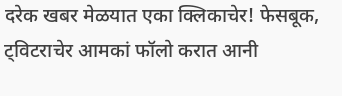दरेक खबर मेळयात एका क्लिकाचेर! फेसबूक, ट्विटराचेर आमकां फॉलो करात आनी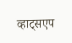व्हाट्सएप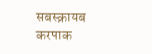सबस्क्रायब करपाक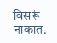विसरूं नाकात.